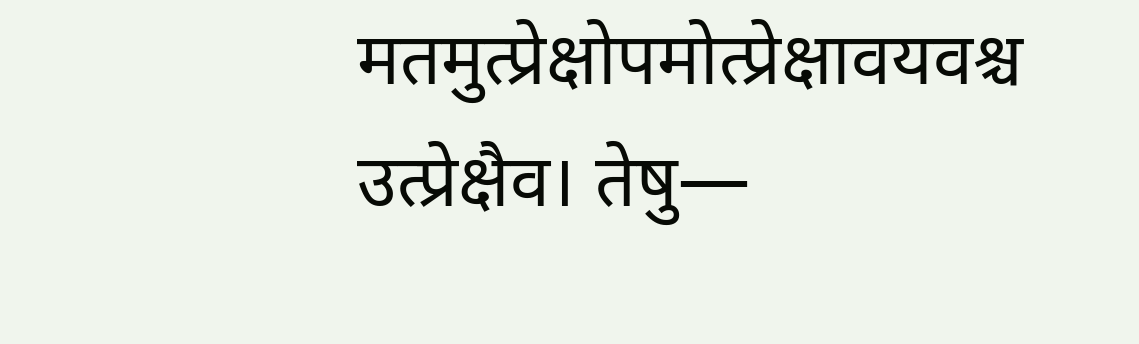मतमुत्प्रेक्षोपमोत्प्रेक्षावयवश्च उत्प्रेक्षैव। तेषु—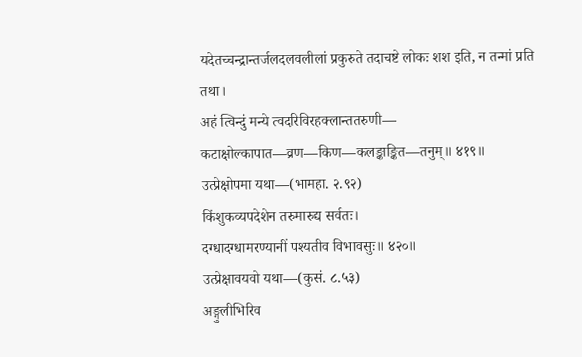यदेतच्चन्द्रान्तर्जलदलवलीलां प्रकुरुते तदाचष्टे लोकः शश इति, न तन्मां प्रति तथा।
अहं त्विन्दुं मन्ये त्वदरिविरहक्लान्ततरुणी— कटाक्षोल्कापात—व्रण—किण—कलङ्काङ्कित—तनुम्॥ ४१९॥
उत्प्रेक्षोपमा यथा—(भामहा. २.९२)
किंशुकव्यपदेशेन तरुमारुद्य सर्वतः।
दग्धादग्धामरण्यानीं पश्यतीव विभावसुः॥ ४२०॥
उत्प्रेक्षावयवो यथा—(कुसं. ८.५३)
अङ्गुलीभिरिव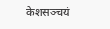केशसञ्चयं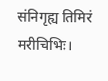संनिगृह्य तिमिरं मरीचिभिः।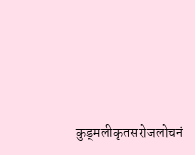कुड्मलीकृतसरोजलोचनं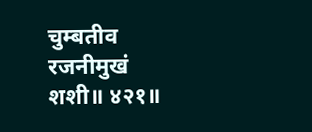चुम्बतीव रजनीमुखं शशी॥ ४२१॥